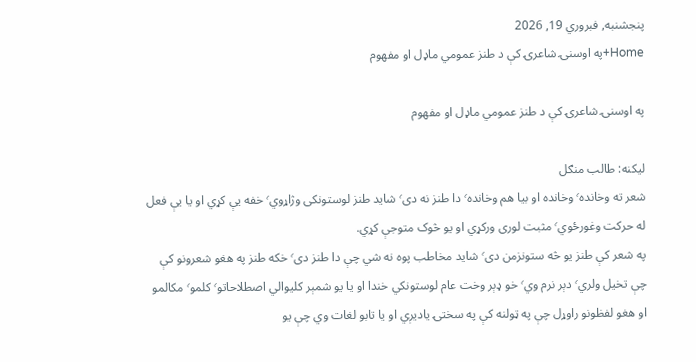پنجشنبه, فبروري 19, 2026
Home+په اوسنۍ شاعرۍ کې د طنز عمومي ماډل او مفهوم

په اوسنۍ شاعرۍ کې د طنز عمومي ماډل او مفهوم

لیکنه: طالب منګل
شعر ته وخانده٬ وخانده او بیا هم وخانده٬ دا طنز نه دی٬ شاید طنز لوستونکی وژاړوي٬ خفه یې کړي او یا یې فعل له حرکت وغورځوي٬ مثبت لوری ورکړي او یو څوک متوجې کړي.
په شعر کې طنز یو څه ستونزمن دی٬ شاید مخاطب پوه نه شي چې دا طنز دی٬ خکه طنز په هغو شعرونو کې چې تخیل ولري٬ دېر نرم وي٬ خو ډېر وخت عام لوستونکي خندا او یا یو شمېر کلیوالي اصطلاحاتو٬ کلمو٬ مکالمو او هغو لفظونو راوړل چې په ټولنه کې په سختۍ یادیږي او یا تابو لغات وي چې یو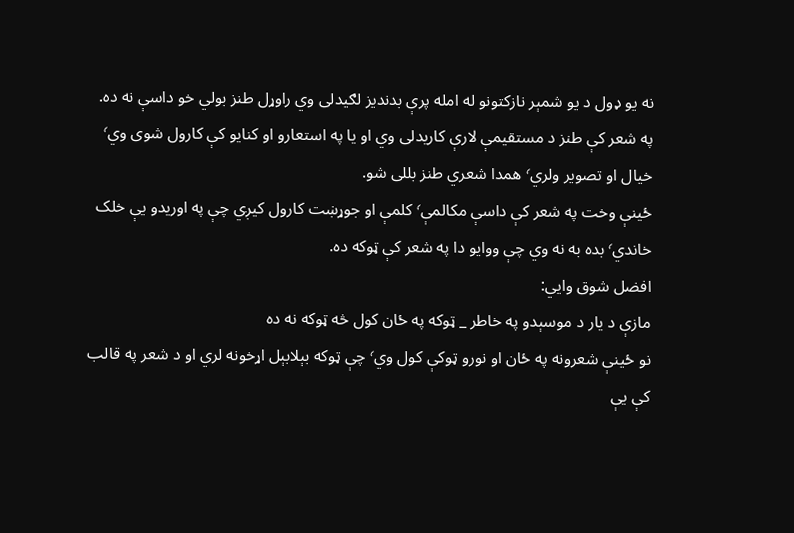نه یو ډول د یو شمېر نازکتونو له امله پرې بدندیز لګیدلی وي راوړل طنز بولي خو داسې نه ده.
په شعر کې طنز د مستقیمې لارې کاریدلی وي او یا په استعارو او کنایو کې کارول شوی وي٬ خیال او تصویر ولري٬ همدا شعري طنز بللی شو.
ځینې وخت په شعر کې داسې مکالمې٬ کلمې او جوړښت کارول کیږي چې په اوریدو یې خلک خاندي٬ بده به نه وي چې ووایو دا په شعر کې ټوکه ده.
افضل شوق وایي:
مازې د يار د موسېدو په‌ خاطر _ ټوکه په ځان کول څه ټوکه نه ده
نو ځینې شعرونه په ځان او نورو ټوکې کول وي٬ چې ټوکه بېلابېل اړخونه لري او د شعر په قالب کې یې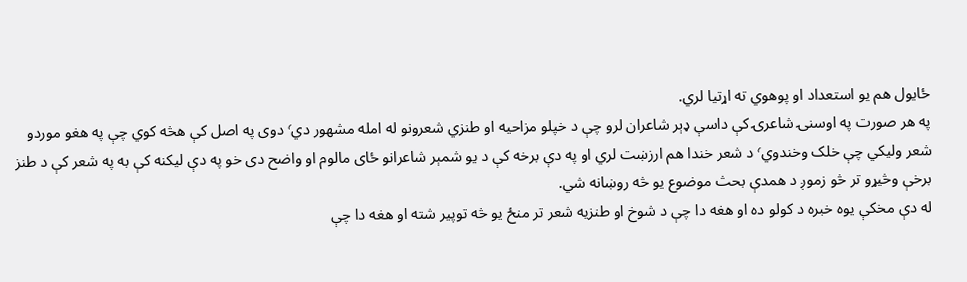ځایول هم یو استعداد او پوهوي ته اړتیا لري.
په هر صورت په اوسنۍ شاعرۍ کې داسې ډېر شاعران لرو چې د خپلو مزاحیه او طنزي شعرونو له امله مشهور دي٬ دوی په اصل کې هڅه کوي چې په هغو موردو شعر ولیکي چې خلک وخندوي٬ د شعر خندا هم ارزښت لري او په دې برخه کې د یو شمېر شاعرانو ځای مالوم او واضح دی خو په دې لیکنه کې به په شعر کې د طنز برخې وڅیړو تر څو زموږ د همدې بحث موضوع یو څه روښانه شي.
له دې مخکې یوه خبره د کولو ده او هغه دا چې د شوخ او طنزیه شعر تر منځ یو څه توپیر شته او هغه دا چې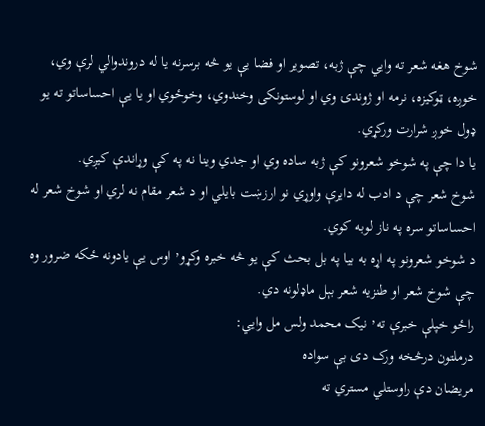شوخ هغه شعر ته وایي چې ژبه، تصویر او فضا یې یو څه برسرنه یا له دروندوالي لرې وي، خوږه، ټوکیزه، نرمه او ژوندۍ وي او لوستونکی وخندوي، وخوځوي او یا یې احساساتو ته یو ډول خوږ شرارت ورکړي.
یا دا چې په شوخو شعرونو کې ژبه ساده وي او جدي وینا نه په کې وړاندې کیږي.
شوخ شعر چې د ادب له دایرې واوړي نو ارزښت بایلي او د شعر مقام نه لري او شوخ شعر له احساساتو سره په ناز لوبه کوي.
د شوخو شعرونو په اړه به بیا په بل بحث کې یو څه خبره وکړو٬ اوس یې یادونه ځکه ضرور وه چې شوخ شعر او طنزیه شعر بېل ماډلونه دي.
راځو خپلې خبرې ته٬ نیک محمد ولس مل وایي:
درملتون درڅخه ورک دی بې سواده
مریضان دې راوستلي مستري ته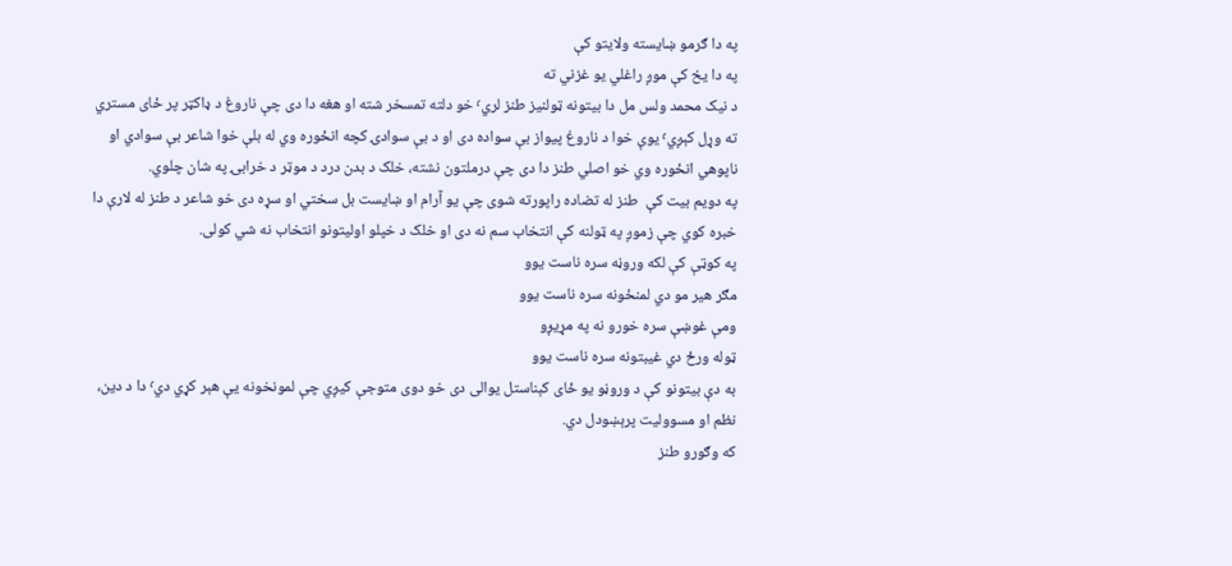په دا ګرمو ښایسته ولایتو کې
په دا یخ کې موږ راغلي یو غزني ته
د نیک محمد ولس مل دا بیتونه ټولنیز طنز لري٬ خو دلته تمسخر شته او هغه دا دی چې ناروغ د ډاکټر پر ځای مستري ته وړل کېږي٬ یوې خوا د ناروغ پیواز بې سواده دی او د بې سوادۍ کچه انځوره وي له بلې خوا شاعر بې‌ سوادي او ناپوهي انځوره وي خو اصلي طنز دا دی چې درملتون نشته، خلک د بدن درد د موټر د خرابۍ په شان چلوي.
په دویم بیت کې  طنز له تضاده راپورته شوی چې یو آرام او ښایست بل سختي او سړه دی خو شاعر د طنز له لارې دا خبره کوي چې زموږ په ټولنه کې انتخاب سم نه دی او خلک د خپلو اولیتونو انتخاب نه شي کولی.
په کوټې کې لکه وروڼه سره ناست یوو
مګر هیر مو دي لمنځونه سره ناست یوو
ومې غوښې سره خورو نه په مړیږو
ټوله ورځ دي غیبتونه سره ناست یوو
به دې بیتونو کې د وروڼو یو ځای کېناستل یوالی دی خو دوی متوجې کیږي چې لمونخونه یې هېر کړي دي٬ دا د دین، نظم او مسوولیت پرېښودل دي.
که وګورو طنز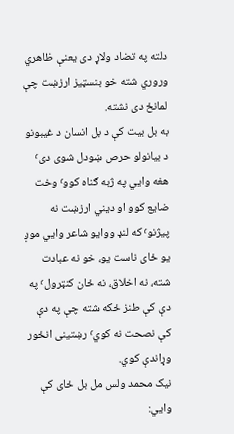دلته په تضاد ولاړ دی یعنې ظاهري وروري شته خو بنسټیز ارزښت چې لمانځ دی نشته.
به بل بیت کې د بل انسان د غیبونو د بیانولو حرص ښودل شوی دی٬ هغه وایي په ژبه ګناه کوو٬ وخت ضایع کوو او دیني ارزښت نه پیژنو٬ که لنډ ووایو شاعر وایي موږ یو ځای ناست یو، خو نه عبادت شته، نه اخلاق، نه ځان کنټرول٬ په دې کې طنز ځکه شته چې په دې کې نصحت نه کوي٬ رښتینی انځور وړاندې کوي.
نیک محمد ولس مل بل ځای کې وایي: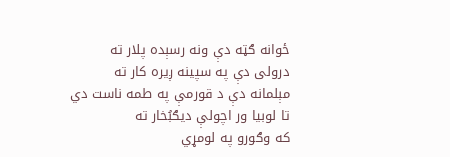ځوانه ګټه دې ونه رسېده پلار ته
درولی دې په سپینه ږیره کار ته
مېلمانه دې د قورمې په طمه ناست دي
تا لوبیا ور اچولې دیګبُخار ته
که وګورو په لومړي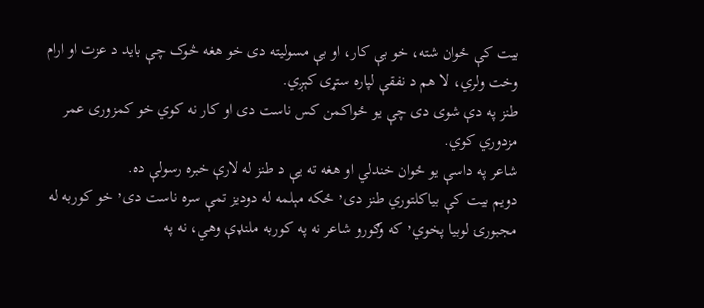بیت کې ځوان شته، خو بې‌ کار، او بې‌ مسولیته دی خو هغه څوک چې باید د عزت او ارام وخت ولري، لا هم د نفقې لپاره ستړی کېږي.
طنز په دې شوی دی چې یو ځواکمن کس ناست دی او کار نه کوي خو کمزوری عمر مزدوري کوي.
شاعر په داسې یو ځوان خندلي او هغه ته یې د طنز له لارې خبره رسولې ده.
دویم بیت کې بیاکلتوري طنز دی٬ ځکه مېلمه له دودیز تمې سره ناست دی٬ خو کوربه له مجبورۍ لوبیا پخوي٬ که وګورو شاعر نه په کوربه ملنډې وهي، نه په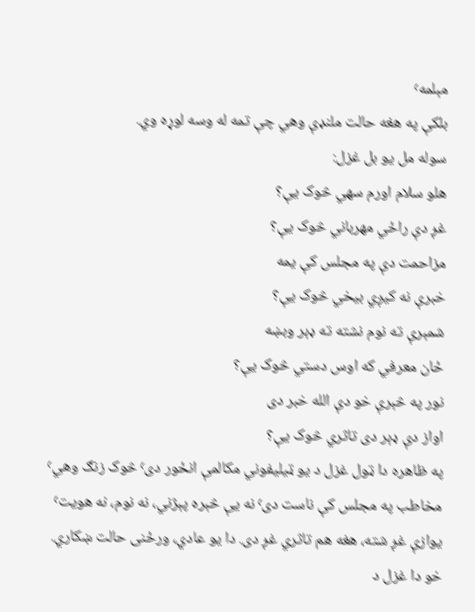مېلمه٬
بلکې په هغه حالت ملنډې وهي چې تمه له وسه لوړه وي.
سوله مل یو بل غزل:
هلو سلام اورم سهي څوک یې؟
غږ دې راځي مهرباني څوک یې؟
مزاحمت دې په مجلس کې یمه
خبرې نه کیږي بیخي څوک یې؟
شمېرې ته نوم نشته ته ډېر وبښه
ځان معرفي که اوس دستي څوک یې؟
نور په څېرې خو دې الله خبر دی
اواز دې ډېر دی تاثري څوک یې؟
په ظاهره دا ټول غزل د یو ټیلیفوني مکالمې انځور دی٬ څوک زنګ وهي٬ مخاطب په مجلس کې ناست دی٬ نه یې څېره پېژني، نه نوم، نه هویت٬ یوازې غږ شته، هغه هم تاثري غږ دی. دا یو عادي، ورځنی حالت ښکاري.
خو دا غزل د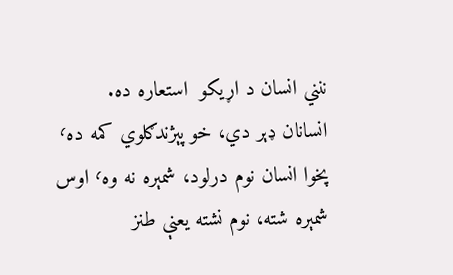ننني انسان د اړیکو  استعاره ده.
انسانان ډېر دي، خو پېژندګلوي کمه ده٬ پخوا انسان نوم درلود، شمېره نه وه٬ اوس شمېره شته، نوم نشته یعنې طنز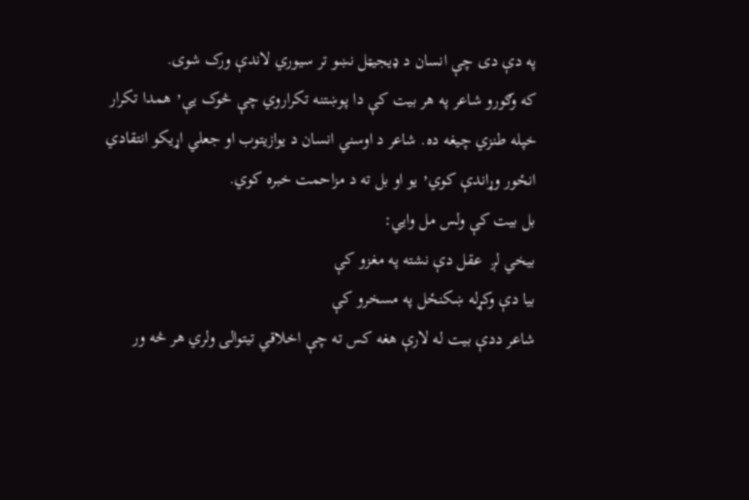په دې دی چې انسان د ډیجیټل نښو تر سیوري لاندې ورک شوی.
که وګورو شاعر په هر بیت کې دا پوښتنه تکراروي چې څوک یې٬ همدا تکرار خپله طنزي چیغه ده. شاعر د اوسني انسان د یوازیتوب او جعلي اړیکو انتقادي انځور وړاندې کوي٬ یو او بل ته د مزاحمت خبره کوي.
بل بیت کې ولس مل وایي:
بیخي لږ  عقل دې نشته په مغزو کې
بیا دې وکړله ښکنځل په مسخرو کې
شاعر ددې بیت له لارې هغه کس ته چې اخلاقي تیتوالی ولري هر څه ور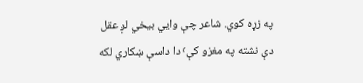په زړه کوي. شاعر چې وایي بیخي لږ عقل دې نشته په مغزو کې٬ دا داسې ښکاري لکه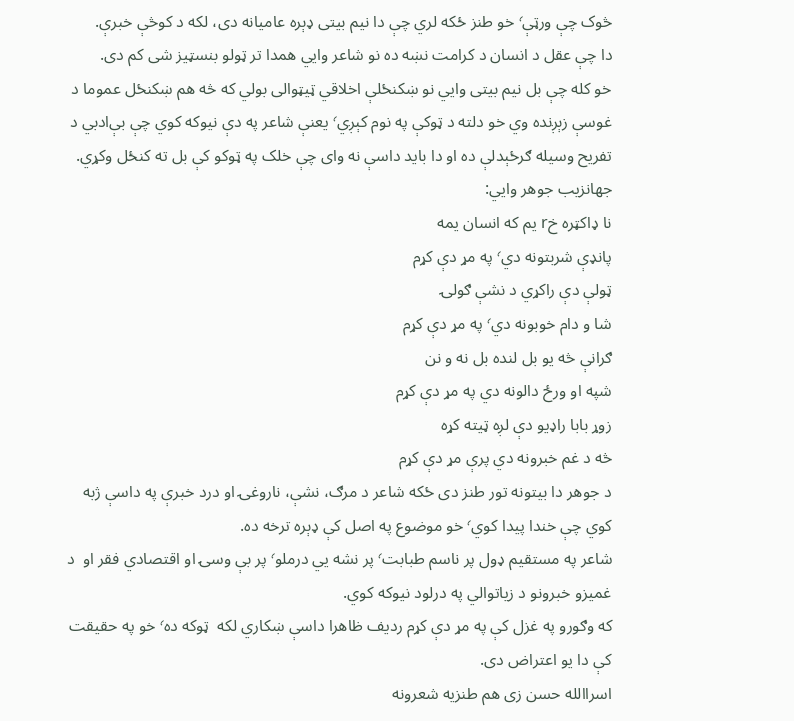څوک چې ورټې٬ خو طنز ځکه لري چې دا نیم بیتی ډېره عامیانه دی، لکه د کوڅې خبرې.
دا چې عقل د انسان د کرامت نښه ده نو شاعر وایي همدا تر ټولو بنسټیز شی کم دی.
خو کله چې بل نیم بیتی وايي نو ښکنځلې اخلاقي ټیټوالی بولي که څه هم ښکنځل عموما د غوسې زېږنده وي خو دلته د ټوکې په نوم کېږي٬ یعنې شاعر په دې نیوکه کوي چې بې‌ادبي د تفریح وسیله ګرځېدلې ده او دا باید داسې نه وای چې خلک په ټوکو کې بل ته کنځل وکړي.
جهانزیب جوهر وایي:
نا ډاکټره خr یم که انسان یمه
پانډې شربتونه دي٬ په مړ دې کړم
ټولې دې راکړي د نشې ګولۍ
شا و دام خوبونه دي٬ په مړ دې کړم
ګرانې څه یو بل لنده بل نه و نن
شپه او ورځ دالونه دي په مړ دې کړم
زوړ بابا راډیو دې لږه ټیته کړه
څه د غم خبرونه دي پرې مړ دې کړم
د جوهر دا بیتونه تور طنز دی ځکه شاعر د مرګ، نشې، ناروغۍ او درد خبرې په داسې ژبه کوي چې خندا پیدا کوي٬ خو موضوع په اصل کې ډېره ترخه ده.
شاعر په مستقیم ډول پر ناسم طبابت٬ پر نشه‌ يي درملو٬ پر بې‌ وسۍ او اقتصادي فقر او  د غمیزو خبرونو د زیاتوالي په درلود نیوکه کوي.
که وګورو په غزل کې په مړ دې کړم ردیف ظاهرا داسې ښکاري لکه  ټوکه ده٬ خو په حقیقت کې دا یو اعتراض دی.
اسراالله حسن زی هم طنزیه شعرونه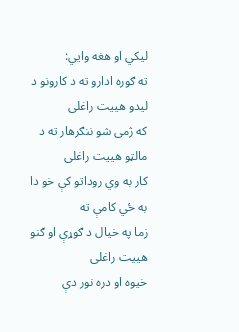لیکي او هغه وایي:
ته ګوره ادارو ته د کارونو د لیدو هییت راغلی
که ژمی شو ننګرهار ته د مالټو هییت راغلی
کار به وي روداتو کې خو دا به ځي کامې ته
زما په خیال د ګوړې او ګنو هییت راغلی
خیوه او دره نور دې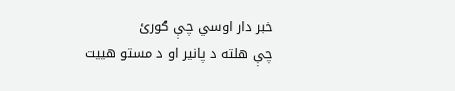خبر دار اوسي چې ګورئ
چې هلته د پانیر او د مستو هییت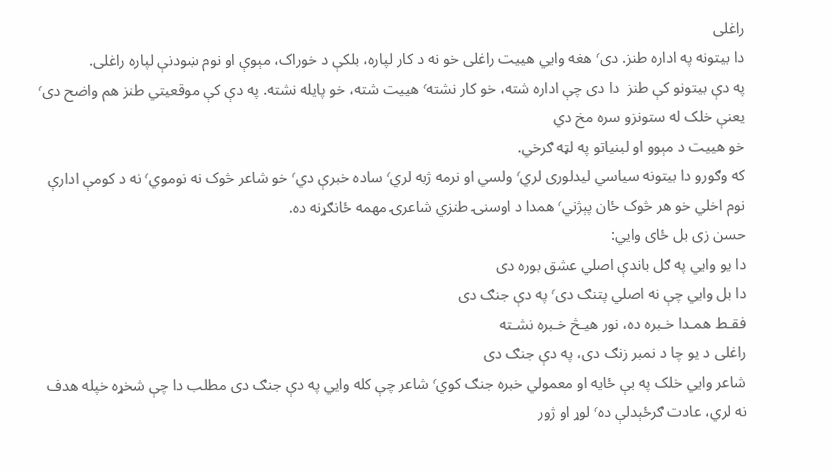راغلی
دا بیتونه په اداره طنز. دی٬ هغه وایي هییت راغلی خو نه د کار لپاره، بلکې د خوراک، مېوې او نوم ښودنې لپاره راغلی.
په دې بیتونو کې طنز  دا دی چې اداره شته، خو کار نشته٬ هییت شته، خو پایله نشته. په دې کې موقعیتي طنز هم واضح دی٬ یعنې خلک له ستونزو سره مخ دي
خو هییت د مېوو او لبنیاتو په لټه ګرخي.
که وګورو دا بیتونه سیاسي لیدلوری لري٬ ولسي او نرمه ژبه لري٬ ساده خبرې دي٬ خو شاعر څوک نه نوموي٬ نه د کومې ادارې نوم اخلي خو هر څوک ځان پېژني٬ همدا د اوسنۍ طنزي شاعرۍ مهمه ځانګړنه ده.
حسن زی بل ځای وایي:
دا یو وایي په ګل باندې اصلي عشق بوره دی
دا بل وایي چې نه اصلي پتنګ دی٬ په دې جنګ دی
فقـط همـدا خـبره ده، نور هیـڅ خـبره نشـته
راغلی د یو چا د نمبر زنګ دی، په دې جنګ دی
شاعر وایي خلک په بې ځایه او معمولي خبره جنګ کوي٬ شاعر چې کله وایي په دې جنګ دی مطلب دا چې شخړه خپله هدف نه لري، عادت ګرځېدلې ده٬ لوړ او ژور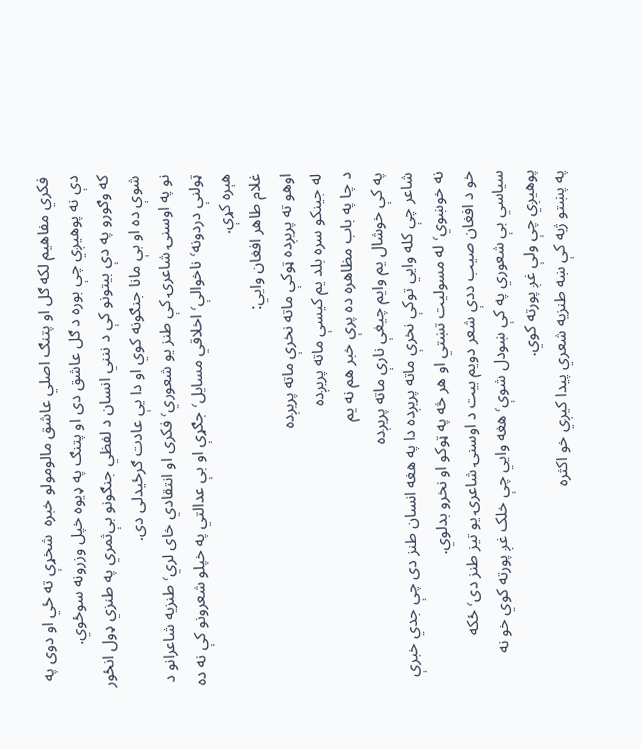فکري مفاهیم لکه ګل او پتنګ اصلي عاشق مالومولو خبره  شخړې ته ځي او دوی په دې نه پوهیږي چې بوره د ګل عاشق دی او پتنګ په ډیوه خپل وزرونه سوځوي.
که وګورو په دې بیتونو کې د ننني انسان د لفظي جنګونو بې‌ثمري په طنزي ډول انځور شوې ده او بې مانا جنګونه کوي او دا یې عادت ګرځیدلی دی.
نو په اوسنۍ شاعرۍ کې طنز یو شعوري٬ فکری او انتقادي خای لري٬ طنزیه شاعرانو د ټولنې دردونه٬ ناخوالې٬ اخلاقي مسایل٬ جګړې او بې عدالتي په خپلو شعرونو کې نه ده هېره کړې.
غلام طاهر افغان وایي:
اوهو ته پریږده ټوکې ماته نخرې ماته پریږده
له جینکو سره بلد یم کیسې ماته پریږده
د چا په باب مظاهره ده پرې خبر هم نه یم
په کې خوشال یم وایم چیغې نارې ماته پریږده
شاعر چې کله وایي توکې نخرې ماته پریږده دا په هغه انسان طنز دی چې جدي خبرې نه خوښوي٬ له مسولیت تښتي او هر څه په ټوکو او نخرو بدلوي.
خو د افغان صیب ددې شعر دویم بیت د اوسنۍ شاعرۍ یو تیز طنز دی٬ ځکه سیاسي بې شعوري په کې ښودل شوې٬ هغه وایي چې خلک غږ پورته کوي خو نه پوهیږي چې ولې غږ پورته کوي.
په پښتو ژبه کې ښه طنزیه شعري پیدا کیږي خو اکثره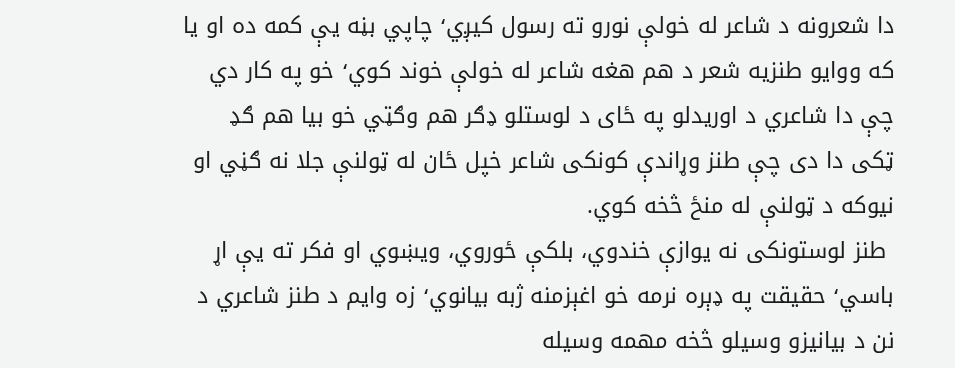دا شعرونه د شاعر له خولې نورو ته رسول کیږي٬ چاپي بڼه یې کمه ده او یا که ووایو طنزیه شعر د هم هغه شاعر له خولې خوند کوي٬ خو په کار دي چې دا شاعري د اوریدلو په ځای د لوستلو ډګر هم وګټي خو بیا هم ګډ ټکی دا دی چې طنز وړاندې کونکی شاعر خپل ځان له ټولنې جلا نه ګڼي او نیوکه د ټولنې له منځ څخه کوي.
 طنز لوستونکی نه یوازې خندوي، بلکې ځوروي، ویښوي او فکر ته یې اړ باسي٬ حقیقت په ډېره نرمه خو اغېزمنه ژبه بیانوي٬ زه وایم د طنز شاعري د نن د بیانیزو وسیلو څخه مهمه وسیله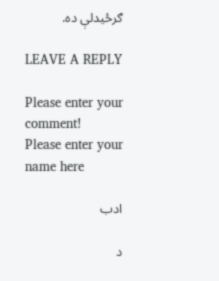ګرځیدلې ده.

LEAVE A REPLY

Please enter your comment!
Please enter your name here

ادب

د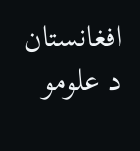افغانستان د علومو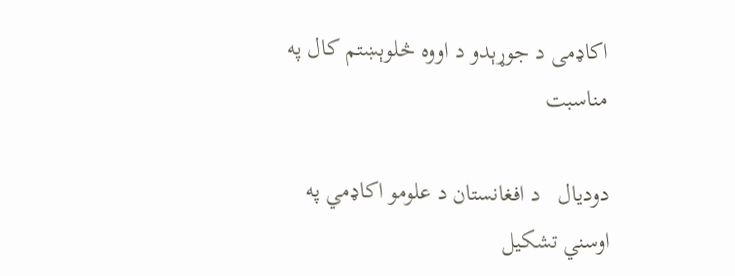اکاډمی د جوړېدو د اووه څلوېښتم کال په مناسبت

دودیال   د افغانستان د علومو اکاډمي په اوسني تشکیل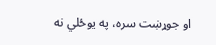او جوړښت سره، په یوځلي نه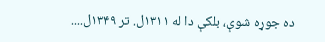ده جوړه شوې، بلکې دا له ۱۳۱۱ل. تر ۱۳۴۹ل....